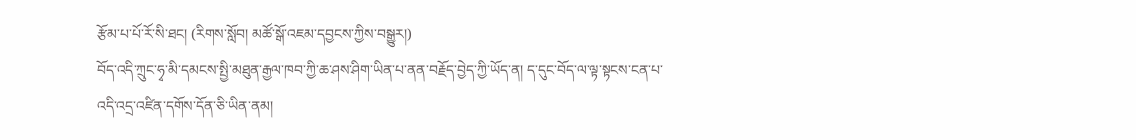རྩོམ་པ་པོ་རོ་སི་ཐང། (རིགས་སློབ། མཚོ་སྒོ་འཇམ་དབྱངས་ཀྱིས་བསྒྱུར།)
བོད་འདི་ཀྲུང་ཧྭ་མི་དམངས་སྤྱི་མཐུན་རྒྱལ་ཁབ་ཀྱི་ཆ་ཤས་ཤིག་ཡིན་པ་ནན་བརྗོད་བྱེད་ཀྱི་ཡོད་ན། ད་དུང་བོད་ལ་ལྟ་སྟངས་ངན་པ་འདི་འདྲ་འཛིན་དགོས་དོན་ཅི་ཡིན་ནམ།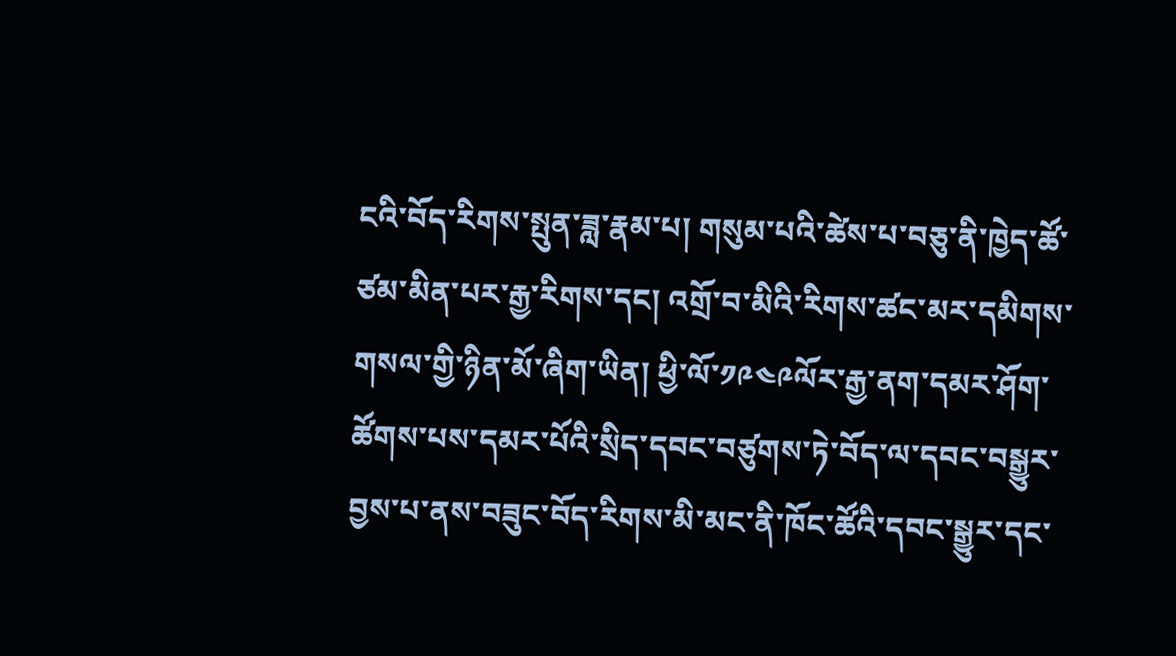ངའི་བོད་རིགས་སྤུན་ཟླ་རྣམ་པ། གསུམ་པའི་ཚེས་པ་བཅུ་ནི་ཁྱེད་ཚོ་ཙམ་མིན་པར་རྒྱ་རིགས་དང། འགྲོ་བ་མིའི་རིགས་ཚང་མར་དམིགས་གསལ་གྱི་ཉིན་མོ་ཞིག་ཡིན། ཕྱི་ལོ་༡༩༤༩ལོར་རྒྱ་ནག་དམར་ཤོག་ཚོགས་པས་དམར་པོའི་སྲིད་དབང་བཙུགས་ཏེ་བོད་ལ་དབང་བསྒྱུར་བྱས་པ་ནས་བཟུང་བོད་རིགས་མི་མང་ནི་ཁོང་ཚོའི་དབང་སྒྱུར་དང་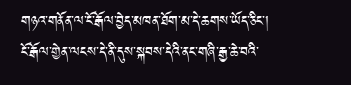གཉའ་གནོན་ལ་ངོ་རྒོལ་བྱེད་མཁན་ཐོག་མ་དེ་ཆགས་ཡོད་ཅིང་། ངོ་རྒོལ་གྱེན་ལངས་དེ་ནི་དུས་སྐབས་དེའི་ནང་གཞི་རྒྱ་ཆེ་བའི་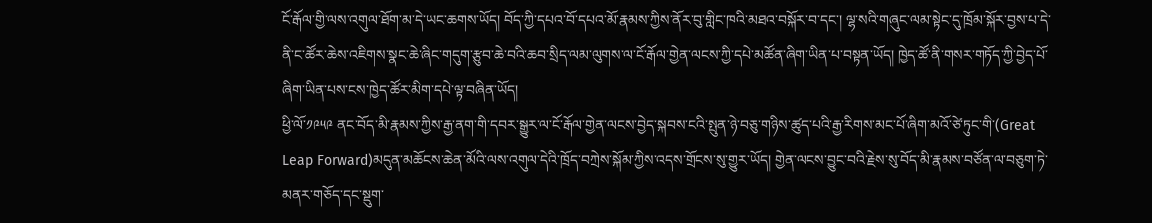ངོ་རྒོལ་གྱི་ལས་འགུལ་ཐོག་མ་དེ་ཡང་ཆགས་ཡོད། བོད་ཀྱི་དཔའ་བོ་དཔའ་མོ་རྣམས་ཀྱིས་ནོར་བུ་གླིང་ཁའི་མཐའ་བསྐོར་བ་དང་། ལྷ་སའི་གཞུང་ལམ་སྟེང་དུ་ཁྲོམ་སྐོར་བྱས་པ་དེ་ནི་ང་ཚོར་ཆེས་འཇིགས་སྣང་ཆེ་ཞིང་གདུག་རྩུབ་ཆེ་བའི་ཆབ་སྲིད་ལམ་ལུགས་ལ་ངོ་རྒོལ་གྱེན་ལངས་ཀྱི་དཔེ་མཚོན་ཞིག་ཡིན་པ་བསྟན་ཡོད། ཁྱེད་ཚོ་ནི་གསར་གཏོད་ཀྱི་བྱེད་པོ་ཞིག་ཡིན་པས་ངས་ཁྱེད་ཚོར་མིག་དཔེ་ལྟ་བཞིན་ཡོད།
ཕྱི་ལོ་༡༩༥༩ ནང་བོད་མི་རྣམས་ཀྱིས་རྒྱ་ནག་གི་དབར་སྒྱུར་ལ་ངོ་རྒོལ་གྱེན་ལངས་བྱེད་སྐབས་ངའི་སྤུན་ཉེ་བཅུ་གཉིས་ཚུད་པའི་རྒྱ་རིགས་མང་པོ་ཞིག་མའོ་ཙེ་ཏུང་གི་(Great Leap Forward)མདུན་མཆོངས་ཆེན་མོའི་ལས་འགུལ་དེའི་ཁྲོད་བཀྲེས་སྐོམ་ཀྱིས་འདས་གྲོངས་སུ་གྱུར་ཡོད། གྱེན་ལངས་བྱུང་བའི་རྗེས་སུ་བོད་མི་རྣམས་བཙོན་ལ་བཅུག་ཏེ་མནར་གཅོད་དང་སྡུག་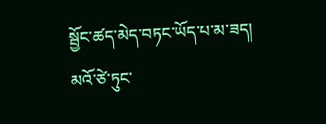སྦྱོང་ཚད་མེད་བཏང་ཡོད་པ་མ་ཟད། མའོ་ཙེ་ཏུང་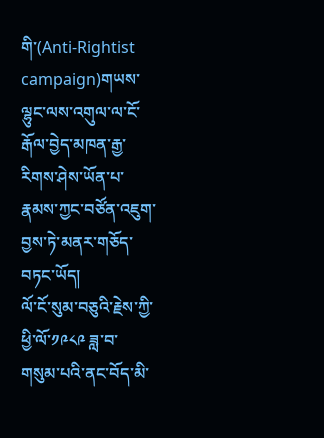གི་(Anti-Rightist campaign)གཡས་ལྷུང་ལས་འགུལ་ལ་ངོ་རྒོལ་བྱེད་མཁན་རྒྱ་རིགས་ཤེས་ཡོན་པ་རྣམས་ཀྱང་བཙོན་འཇུག་བྱས་ཏེ་མནར་གཅོད་བཏང་ཡོད།
ལོ་ངོ་སུམ་བཅུའི་རྗེས་ཀྱི་ཕྱི་ལོ་༡༩༨༩ ཟླ་བ་གསུམ་པའི་ནང་བོད་མི་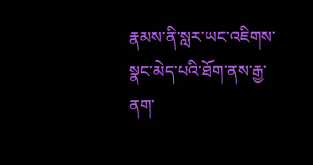རྣམས་ནི་སླར་ཡང་འཇིགས་སྣང་མེད་པའི་ཐོག་ནས་རྒྱ་ནག་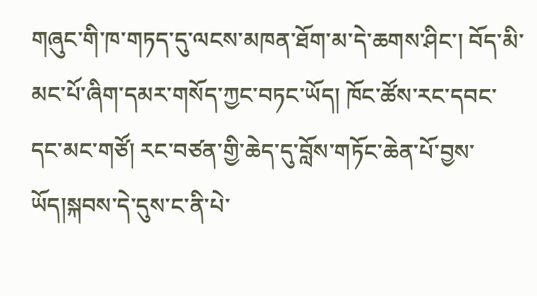གཞུང་གི་ཁ་གཏད་དུ་ལངས་མཁན་ཐོག་མ་དེ་ཆགས་ཤིང་། བོད་མི་མང་པོ་ཞིག་དམར་གསོད་ཀྱང་བཏང་ཡོད། ཁོང་ཚོས་རང་དབང་དང་མང་གཙོ། རང་བཙན་གྱི་ཆེད་དུ་བློས་གཏོང་ཆེན་པོ་བྱས་ཡོད།སྐབས་དེ་དུས་ང་ནི་པེ་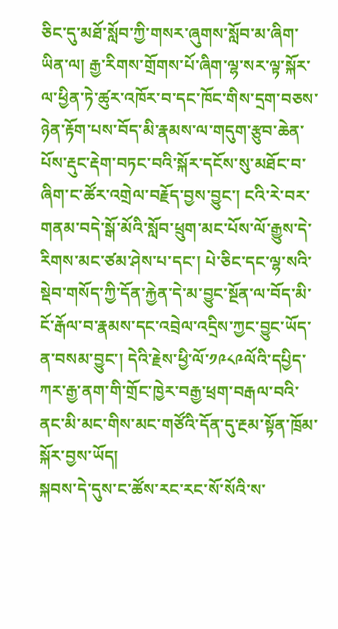ཅིང་དུ་མཐོ་སློབ་ཀྱི་གསར་ཞུགས་སློབ་མ་ཞིག་ཡིན་ལ། རྒྱ་རིགས་གྲོགས་པོ་ཞིག་ལྷ་སར་ལྟ་སྐོར་ལ་ཕྱིན་ཏེ་ཚུར་འཁོར་བ་དང་ཁོང་གིས་དྲག་བཅས་ཉེན་རྟོག་པས་བོད་མི་རྣམས་ལ་གདུག་རྩུབ་ཆེན་པོས་རྡུང་རྡེག་བཏང་བའི་སྐོར་དངོས་སུ་མཐོང་བ་ཞིག་ང་ཚོར་འགྲེལ་བརྗོད་བྱས་བྱུང་། ངའི་རེ་བར་གནམ་བདེ་སྒོ་མོའི་སློབ་ཕྲུག་མང་པོས་ལོ་རྒྱུས་དེ་རིགས་མང་ཙམ་ཤེས་པ་དང་། པེ་ཅིང་དང་ལྷ་སའི་སྡེབ་གསོད་ཀྱི་དོན་རྐྱེན་དེ་མ་བྱུང་སྔོན་ལ་བོད་མི་ངོ་རྒོལ་བ་རྣམས་དང་འབྲེལ་འདྲིས་ཀྱང་བྱུང་ཡོད་ན་བསམ་བྱུང་། དེའི་རྗེས་ཕྱི་ལོ་༡༩༨༩ལོའི་དཔྱིད་ཀར་རྒྱ་ནག་གི་གྲོང་ཁྱེར་བརྒྱ་ཕྲག་བརྒལ་བའི་ནང་མི་མང་གིས་མང་གཙོའི་དོན་དུ་རྔམ་སྟོན་ཁྲོམ་སྐོར་བྱས་ཡོད།
སྐབས་དེ་དུས་ང་ཚོས་རང་རང་སོ་སོའི་ས་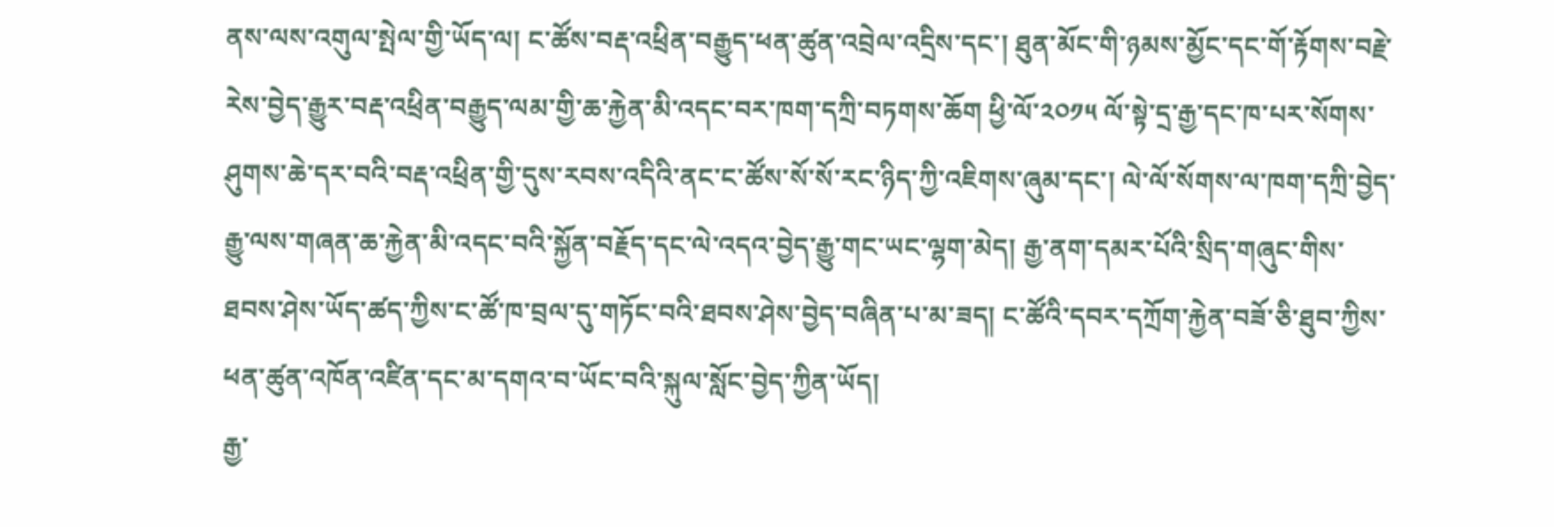ནས་ལས་འགུལ་སྤེལ་གྱི་ཡོད་ལ། ང་ཚོས་བརྡ་འཕྲིན་བརྒྱུད་ཕན་ཚུན་འབྲེལ་འདྲིས་དང་། ཐུན་མོང་གི་ཉམས་མྱོང་དང་གོ་རྟོགས་བརྗེ་རེས་བྱེད་རྒྱུར་བརྡ་འཕྲིན་བརྒྱུད་ལམ་གྱི་ཆ་རྐྱེན་མི་འདང་བར་ཁག་དཀྲི་བཏགས་ཆོག ཕྱི་ལོ་༢༠༡༥ ལོ་སྟེ་དྲ་རྒྱ་དང་ཁ་པར་སོགས་ཤུགས་ཆེ་དར་བའི་བརྡ་འཕྲིན་གྱི་དུས་རབས་འདིའི་ནང་ང་ཚོས་སོ་སོ་རང་ཉིད་ཀྱི་འཇིགས་ཞུམ་དང་། ལེ་ལོ་སོགས་ལ་ཁག་དཀྲི་བྱེད་རྒྱུ་ལས་གཞན་ཆ་རྐྱེན་མི་འདང་བའི་སྐྱོན་བརྗོད་དང་ལེ་འདའ་བྱེད་རྒྱུ་གང་ཡང་ལྷག་མེད། རྒྱ་ནག་དམར་པོའི་སྲིད་གཞུང་གིས་ཐབས་ཤེས་ཡོད་ཚད་ཀྱིས་ང་ཚོ་ཁ་བྲལ་དུ་གཏོང་བའི་ཐབས་ཤེས་བྱེད་བཞིན་པ་མ་ཟད། ང་ཚོའི་དབར་དཀྲོག་རྐྱེན་བཟོ་ཅི་ཐུབ་ཀྱིས་ཕན་ཚུན་འཁོན་འཛིན་དང་མ་དགའ་བ་ཡོང་བའི་སྐུལ་སློང་བྱེད་ཀྱིན་ཡོད།
རྒྱ་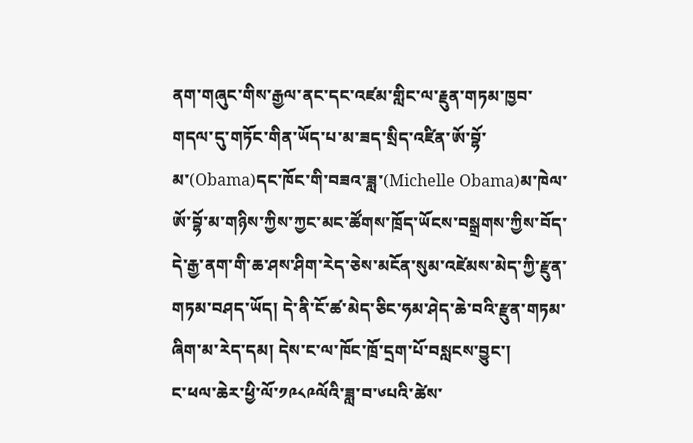ནག་གཞུང་གིས་རྒྱལ་ནང་དང་འཛམ་གླིང་ལ་རྗུན་གཏམ་ཁྱབ་གདལ་དུ་གཏོང་གིན་ཡོད་པ་མ་ཟད་སྲིད་འཛིན་ཨོ་བྷོ་མ་(Obama)དང་ཁོང་གི་བཟའ་ཟླ་(Michelle Obama)མ་ཁེལ་ཨོ་བྷོ་མ་གཉིས་ཀྱིས་ཀྱང་མང་ཚོགས་ཁྲོད་ཡོངས་བསྒྲགས་ཀྱིས་བོད་དེ་རྒྱ་ནག་གི་ཆ་ཤས་ཤིག་རེད་ཅེས་མངོན་སུམ་འཛེམས་མེད་ཀྱི་རྫུན་གཏམ་བཤད་ཡོད། དེ་ནི་ངོ་ཚ་མེད་ཅིང་ཧམ་ཤེད་ཆེ་བའི་རྫུན་གཏམ་ཞིག་མ་རེད་དམ། དེས་ང་ལ་ཁོང་ཁྲོ་དྲག་པོ་བསླངས་བྱུང་།
ང་ཕལ་ཆེར་ཕྱི་ལོ་༡༩༨༩ལོའི་ཟླ་བ་༦པའི་ཚེས་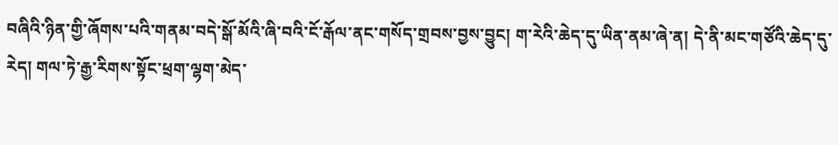བཞིའི་ཉིན་གྱི་ཞོགས་པའི་གནམ་བདེ་སྒོ་མོའི་ཞི་བའི་ངོ་རྒོལ་ནང་གསོད་གྲབས་བྱས་བྱུང། ག་རེའི་ཆེད་དུ་ཡིན་ནམ་ཞེ་ན། དེ་ནི་མང་གཙོའི་ཆེད་དུ་རེད། གལ་ཏེ་རྒྱ་རིགས་སྟོང་ཕྲག་ལྷག་མེད་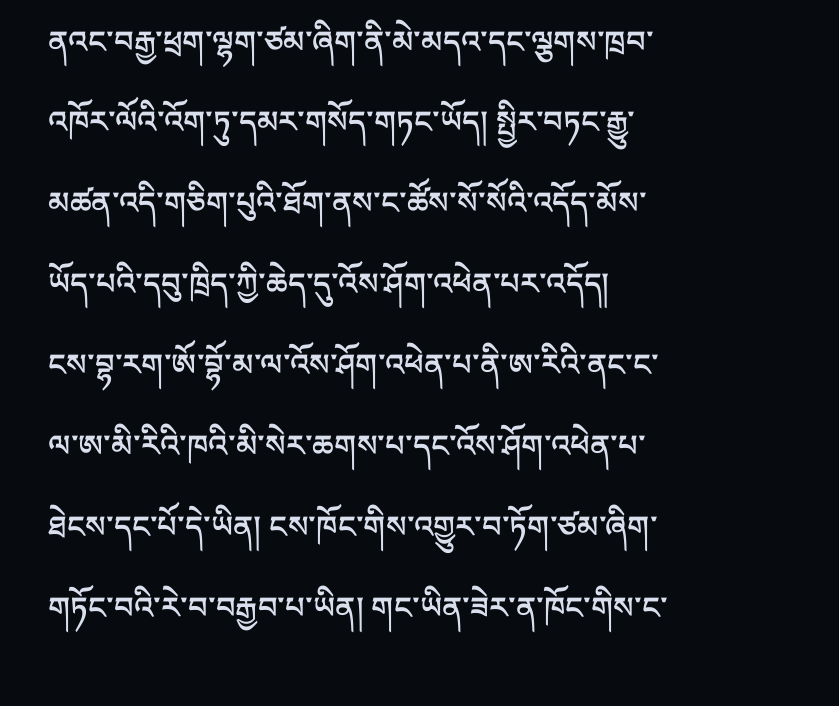ནའང་བརྒྱ་ཕྲག་ལྷག་ཙམ་ཞིག་ནི་མེ་མདའ་དང་ལྕགས་ཁྲབ་འཁོར་ལོའི་འོག་ཏུ་དམར་གསོད་གཏང་ཡོད། སྤྱིར་བཏང་རྒྱུ་མཚན་འདི་གཅིག་པུའི་ཐོག་ནས་ང་ཚོས་སོ་སོའི་འདོད་མོས་ཡོད་པའི་དབུ་ཁྲིད་ཀྱི་ཆེད་དུ་འོས་ཤོག་འཕེན་པར་འདོད།
ངས་བྷ་རག་ཨོ་བྷོ་མ་ལ་འོས་ཤོག་འཕེན་པ་ནི་ཨ་རིའི་ནང་ང་ལ་ཨ་མི་རིའི་ཁའི་མི་སེར་ཆགས་པ་དང་འོས་ཤོག་འཕེན་པ་ཐེངས་དང་པོ་དེ་ཡིན། ངས་ཁོང་གིས་འགྱུར་བ་ཏོག་ཙམ་ཞིག་གཏོང་བའི་རེ་བ་བརྒྱབ་པ་ཡིན། གང་ཡིན་ཟེར་ན་ཁོང་གིས་ང་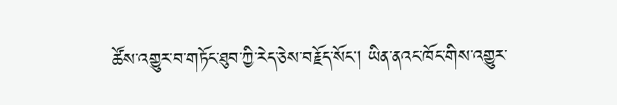ཚོས་འགྱུར་བ་གཏོང་ཐུབ་ཀྱི་རེད་ཅེས་བརྗོད་སོང། ཡིན་ནའང་ཁོང་གིས་འགྱུར་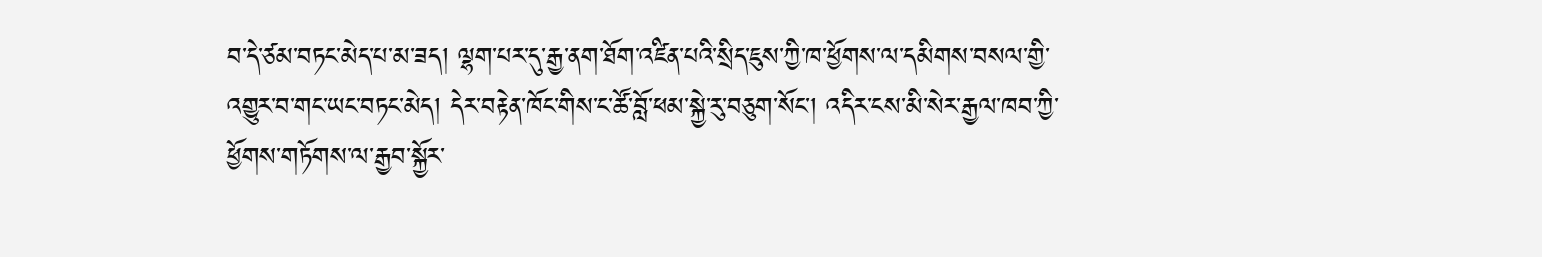བ་དེ་ཙམ་བཏང་མེད་པ་མ་ཟད། ལྷག་པར་དུ་རྒྱ་ནག་ཐོག་འཛིན་པའི་སྲིད་ཇུས་ཀྱི་ཁ་ཕྱོགས་ལ་དམིགས་བསལ་གྱི་འགྱུར་བ་གང་ཡང་བཏང་མེད། དེར་བརྟེན་ཁོང་གིས་ང་ཚོ་བློ་ཕམ་སྐྱེ་རུ་བཅུག་སོང་། འདིར་ངས་མི་སེར་རྒྱལ་ཁབ་ཀྱི་ཕྱོགས་གཏོགས་ལ་རྒྱབ་སྐྱོར་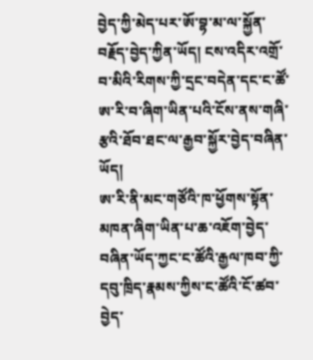བྱེད་ཀྱི་མེད་པར་ཨོ་བྷ་མ་ལ་སྐྱོན་བརྗོད་བྱེད་ཀྱིན་ཡོད། ངས་འདིར་འགྲོ་བ་མིའི་རིགས་ཀྱི་དྲང་བདེན་དང་ང་ཚོ་ཨ་རི་བ་ཞིག་ཡིན་པའི་ངོས་ནས་གཞི་རྩའི་ཐོབ་ཐང་ལ་རྒྱབ་སྐྱོར་བྱེད་བཞིན་ཡོད།
ཨ་རི་ནི་མང་གཙོའི་ཁ་ཕྱོགས་སྟོན་མཁན་ཞིག་ཡིན་པ་ཆ་འཇོག་བྱེད་བཞིན་ཡོད་ཀྱང་ང་ཚོའི་རྒྱལ་ཁབ་ཀྱི་དབུ་ཁྲིད་རྣམས་ཀྱིས་ང་ཚོའི་ངོ་ཚབ་བྱེད་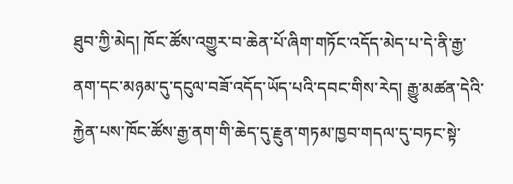ཐུབ་ཀྱི་མེད། ཁོང་ཚོས་འགྱུར་བ་ཆེན་པོ་ཞིག་གཏོང་འདོད་མེད་པ་དེ་ནི་རྒྱ་ནག་དང་མཉམ་དུ་དངུལ་བཟོ་འདོད་ཡོད་པའི་དབང་གིས་རེད། རྒྱུ་མཚན་དེའི་རྐྱེན་པས་ཁོང་ཚོས་རྒྱ་ནག་གི་ཆེད་དུ་རྗུན་གཏམ་ཁྱབ་གདལ་དུ་བཏང་སྟེ་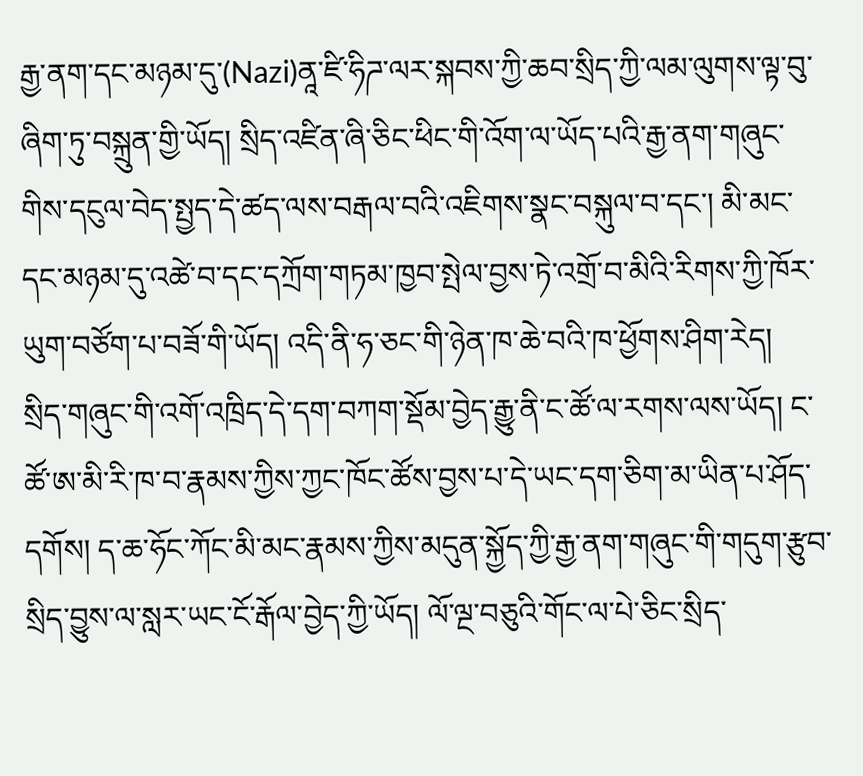རྒྱ་ནག་དང་མཉམ་དུ་(Nazi)ནཱ་ཛི་ཧིཌ་ལར་སྐབས་ཀྱི་ཆབ་སྲིད་ཀྱི་ལམ་ལུགས་ལྟ་བུ་ཞིག་ཏུ་བསྐྲུན་གྱི་ཡོད། སྲིད་འཛིན་ཞི་ཅིང་ཕིང་གི་འོག་ལ་ཡོད་པའི་རྒྱ་ནག་གཞུང་གིས་དངུལ་བེད་སྤྱད་དེ་ཚད་ལས་བརྒལ་བའི་འཇིགས་སྣང་བསྐུལ་བ་དང་། མི་མང་དང་མཉམ་དུ་འཚེ་བ་དང་དཀྲོག་གཏམ་ཁྱབ་སྤེལ་བྱས་ཏེ་འགྲོ་བ་མིའི་རིགས་ཀྱི་ཁོར་ཡུག་བཙོག་པ་བཟོ་གི་ཡོད། འདི་ནི་ཧ་ཅང་གི་ཉེན་ཁ་ཆེ་བའི་ཁ་ཕྱོགས་ཤིག་རེད།
སྲིད་གཞུང་གི་འགོ་འཁྲིད་དེ་དག་བཀག་སྡོམ་བྱེད་རྒྱུ་ནི་ང་ཚོ་ལ་རགས་ལས་ཡོད། ང་ཚོ་ཨ་མི་རི་ཁ་བ་རྣམས་ཀྱིས་ཀྱང་ཁོང་ཚོས་བྱས་པ་དེ་ཡང་དག་ཅིག་མ་ཡིན་པ་ཤོད་དགོས། ད་ཆ་ཧོང་ཀོང་མི་མང་རྣམས་ཀྱིས་མདུན་སྐྱོད་ཀྱི་རྒྱ་ནག་གཞུང་གི་གདུག་རྩུབ་སྲིད་བྱུས་ལ་སླར་ཡང་ངོ་རྒོལ་བྱེད་ཀྱི་ཡོད། ལོ་ལྔ་བཅུའི་གོང་ལ་པེ་ཅིང་སྲིད་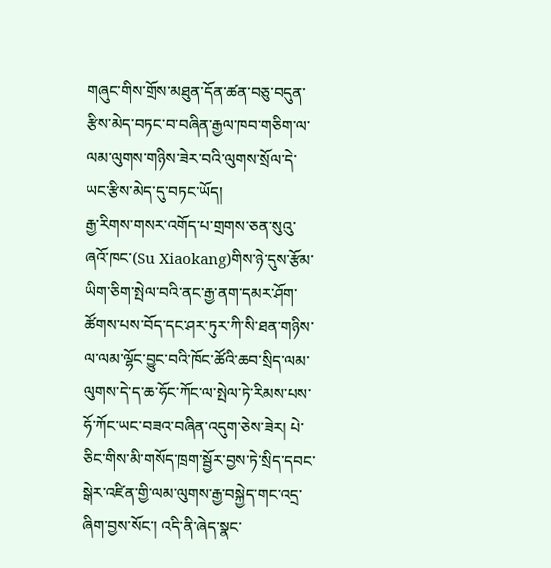གཞུང་གིས་གྲོས་མཐུན་དོན་ཚན་བཅུ་བདུན་རྩིས་མེད་བཏང་བ་བཞིན་རྒྱལ་ཁབ་གཅིག་ལ་ལམ་ལུགས་གཉིས་ཟེར་བའི་ལུགས་སྲོལ་དེ་ཡང་རྩིས་མེད་དུ་བཏང་ཡོད།
རྒྱ་རིགས་གསར་འགོད་པ་གྲགས་ཅན་སུའུ་ཞའོ་ཁང་(Su Xiaokang)གིས་ཉེ་དུས་རྩོམ་ཡིག་ཅིག་སྤེལ་བའི་ནང་རྒྱ་ནག་དམར་ཤོག་ཚོགས་པས་བོད་དང་ཤར་ཏུར་ཀི་སི་ཐན་གཉིས་ལ་ལམ་ལྷོང་བྱུང་བའི་ཁོང་ཚོའི་ཆབ་སྲིད་ལམ་ལུགས་དེ་ད་ཆ་ཧོང་ཀོང་ལ་སྤེལ་ཏེ་རིམས་པས་ཧོ་ཀོང་ཡང་བཟའ་བཞིན་འདུག་ཅེས་ཟེར། པེ་ཅིང་གིས་མི་གསོད་ཁྲག་སྦྱོར་བྱས་ཏེ་སྲིད་དབང་སྒེར་འཛིན་གྱི་ལམ་ལུགས་རྒྱ་བསྐྱེད་གང་འདྲ་ཞིག་བྱས་སོང་། འདི་ནི་ཞེད་སྣང་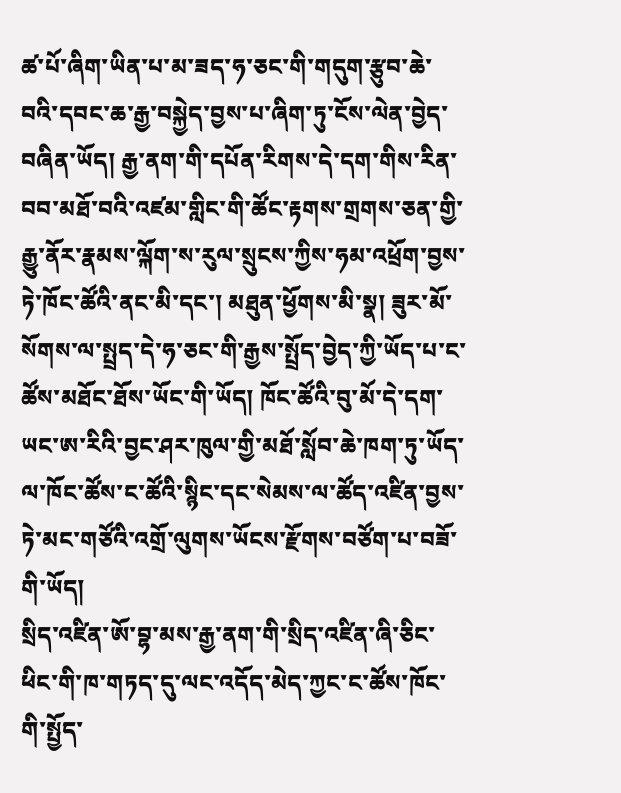ཚ་པོ་ཞིག་ཡིན་པ་མ་ཟད་ཧ་ཅང་གི་གདུག་རྩུབ་ཆེ་བའི་དབང་ཆ་རྒྱ་བསྐྱེད་བྱས་པ་ཞིག་ཏུ་ངོས་ལེན་བྱེད་བཞིན་ཡོད། རྒྱ་ནག་གི་དཔོན་རིགས་དེ་དག་གིས་རིན་བབ་མཐོ་བའི་འཛམ་གླིང་གི་ཚོང་རྟགས་གྲགས་ཅན་གྱི་རྒྱུ་ནོར་རྣམས་ལྐོག་ས་རུལ་སྲུངས་ཀྱིས་ཧམ་འཕྲོག་བྱས་ཏེ་ཁོང་ཚོའི་ནང་མི་དང་། མཐུན་ཕྱོགས་མི་སྣ། ཟུར་མོ་སོགས་ལ་སྤྲད་དེ་ཧ་ཅང་གི་རྒྱས་སྤྲོད་བྱེད་ཀྱི་ཡོད་པ་ང་ཚོས་མཐོང་ཐོས་ཡོང་གི་ཡོད། ཁོང་ཚོའི་བུ་མོ་དེ་དག་ཡང་ཨ་རིའི་བྱང་ཤར་ཁུལ་གྱི་མཐོ་སློབ་ཆེ་ཁག་ཏུ་ཡོད་ལ་ཁོང་ཚོས་ང་ཚོའི་སྙིང་དང་སེམས་ལ་ཚོད་འཛིན་བྱས་ཏེ་མང་གཙོའི་འགྲོ་ལུགས་ཡོངས་རྫོགས་བཙོག་པ་བཟོ་གི་ཡོད།
སྲིད་འཛིན་ཨོ་བྷ་མས་རྒྱ་ནག་གི་སྲིད་འཛིན་ཞི་ཅིང་ཕིང་གི་ཁ་གཏད་དུ་ལང་འདོད་མེད་ཀྱང་ང་ཚོས་ཁོང་གི་སྤྱོད་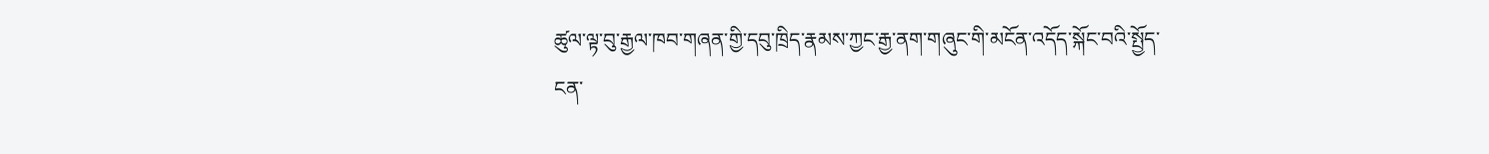ཚུལ་ལྟ་བུ་རྒྱལ་ཁབ་གཞན་གྱི་དབུ་ཁྲིད་རྣམས་ཀྱང་རྒྱ་ནག་གཞུང་གི་མངོན་འདོད་སྐོང་བའི་སྤྱོད་ངན་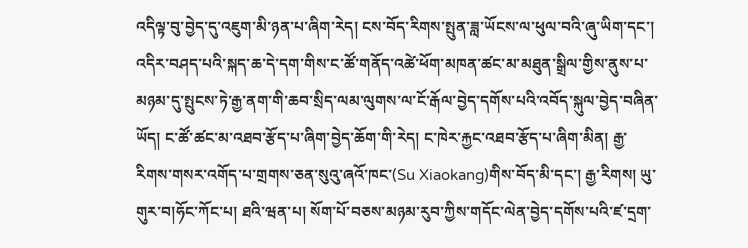འདིལྟ་བུ་བྱེད་དུ་འཇུག་མི་ཉན་པ་ཞིག་རེད། ངས་བོད་རིགས་སྤུན་ཟླ་ཡོངས་ལ་ཕུལ་བའི་ཞུ་ཡིག་དང་། འདིར་བཤད་པའི་སྐད་ཆ་དེ་དག་གིས་ང་ཚོ་གནོད་འཚེ་ཕོག་མཁན་ཚང་མ་མཐུན་སྒྲིལ་གྱིས་ནུས་པ་མཉམ་དུ་སྤུངས་ཏེ་རྒྱ་ནག་གི་ཆབ་སྲིད་ལམ་ལུགས་ལ་ངོ་རྒོལ་བྱེད་དགོས་པའི་འབོད་སྐུལ་བྱེད་བཞིན་ཡོད། ང་ཚོ་ཚང་མ་འཐབ་རྩོད་པ་ཞིག་བྱེད་ཆོག་གི་རེད། ང་ཁེར་རྐྱང་འཐབ་རྩོད་པ་ཞིག་མིན། རྒྱ་རིགས་གསར་འགོད་པ་གྲགས་ཅན་སུའུ་ཞའོ་ཁང་(Su Xiaokang)གིས་བོད་མི་དང་། རྒྱ་རིགས། ཡུ་གུར་བ།ཧོང་ཀོང་པ། ཐའི་ཝན་པ། སོག་པོ་བཅས་མཉམ་རུབ་ཀྱིས་གདོང་ལེན་བྱེད་དགོས་པའི་ཛ་དྲག་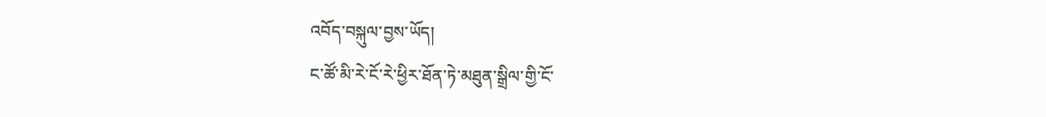འབོད་བསྐུལ་བྱས་ཡོད།
ང་ཚོ་མི་རེ་ངོ་རེ་ཕྱིར་ཐོན་ཏེ་མཐུན་སྒྲིལ་གྱི་ངོ་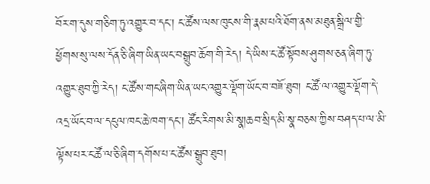བོར་ག་དུས་གཅིག་ཏུ་འགྱུར་བ་དང་། ང་ཚོས་ལས་ཁུངས་གི་རྣམ་པའི་ཐོག་ནས་མཐུན་སྒྲིལ་གྱི་ཕྱོགས་སུ་ལས་དོན་ཅི་ཞིག་ཡིན་ཡང་བསྒྲུབ་ཆོག་གི་རེད། དེ་ཡིས་ང་ཚོ་སྟོབས་ཤུགས་ཅན་ཞིག་ཏུ་འགྱུར་ཐུབ་ཀྱི་རེད། ང་ཚོས་གང་ཞིག་ཡིན་ཡང་འགྱུར་ལྡོག་ཡོང་བ་བཟོ་ཐུབ། ང་ཚོ་ལ་འགྱུར་ལྡོག་དེ་འདྲ་ཡོང་བ་ལ་དངུལ་ཁང་ཆེ་ཁག་དང་། ཚོང་རིགས་མི་སྣ།ཆབ་སྲིད་མི་སྣ་བཅས་ཀྱིས་བཤད་པ་ལ་མི་ལྟོས་པར་ང་ཚོ་ལ་ཅི་ཞིག་དགོས་པ་ང་ཚོས་སྒྲུབ་ཐུབ།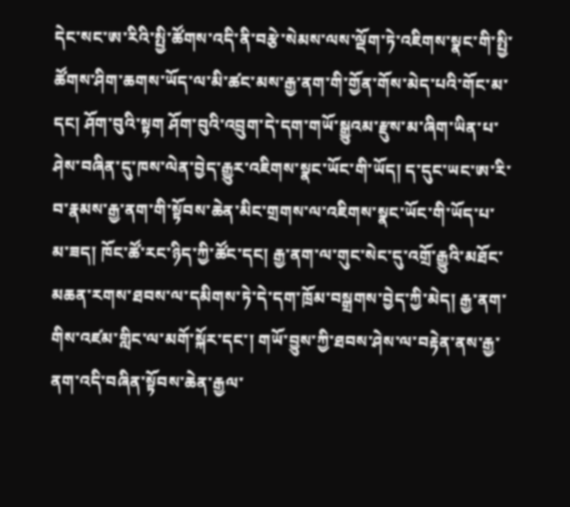དེང་སང་ཨ་རིའི་སྤྱི་ཚོགས་འདི་ནི་བརྩེ་སེམས་ལས་ལྡོག་ཏེ་འཇིགས་སྣང་གི་སྤྱི་ཚོགས་ཤིག་ཆགས་ཡོད་ལ་མི་ཚང་མས་རྒྱ་ནག་གི་གྱོན་གོས་མེད་པའི་གོང་མ་དང། ཤོག་བུའི་སྟག ཤོག་བུའི་འབྲུག་དེ་དག་གཡོ་སྒྱུའམ་རྫུས་མ་ཞིག་ཡིན་པ་ཤེས་བཞིན་དུ་ཁས་ལེན་བྱེད་རྒྱུར་འཇིགས་སྣང་ཡོང་གི་ཡོད། ད་དུང་ཡང་ཨ་རི་བ་རྣམས་རྒྱ་ནག་གི་སྟོབས་ཆེན་མིང་གྲགས་ལ་འཇིགས་སྣང་ཡོང་གི་ཡོད་པ་མ་ཟད། ཁོང་ཚོ་རང་ཉིད་ཀྱི་ཚོང་དང། རྒྱ་ནག་ལ་གུང་སེང་དུ་འགྲོ་རྒྱུའི་མཐོང་མཆན་རགས་ཐབས་ལ་དམིགས་ཏེ་དེ་དག་ཁྲོམ་བསྒྲགས་བྱེད་ཀྱི་མེད། རྒྱ་ནག་གིས་འཛམ་གླིང་ལ་མགོ་སྐོར་དང་། གཡོ་བྱུས་ཀྱི་ཐབས་ཤེས་ལ་བརྟེན་ནས་རྒྱ་ནག་འདི་བཞིན་སྟོབས་ཆེན་རྒྱལ་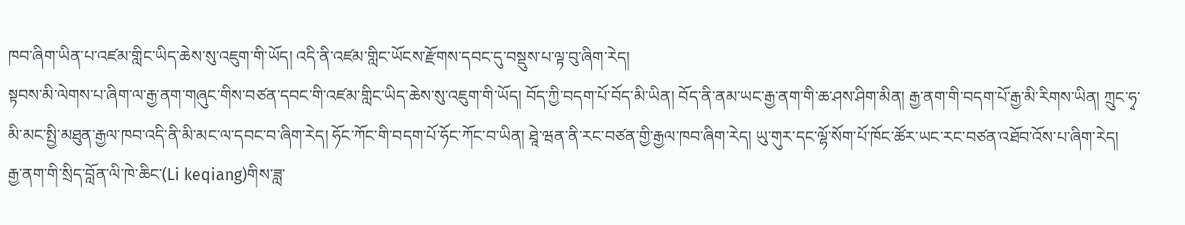ཁབ་ཞིག་ཡིན་པ་འཛམ་གླིང་ཡིད་ཆེས་སུ་འཇུག་གི་ཡོད། འདི་ནི་འཛམ་གླིང་ཡོངས་རྫོགས་དབང་དུ་བསྡུས་པ་ལྟ་བུ་ཞིག་རེད།
སྟབས་མི་ལེགས་པ་ཞིག་ལ་རྒྱ་ནག་གཞུང་གིས་བཙན་དབང་གི་འཛམ་གླིང་ཡིད་ཆེས་སུ་འཇུག་གི་ཡོད། བོད་ཀྱི་བདག་པོ་བོད་མི་ཡིན། བོད་ནི་ནམ་ཡང་རྒྱ་ནག་གི་ཆ་ཤས་ཤིག་མིན། རྒྱ་ནག་གི་བདག་པོ་རྒྱ་མི་རིགས་ཡིན། ཀྲུང་ཧྭ་མི་མང་སྤྱི་མཐུན་རྒྱལ་ཁབ་འདི་ནི་མི་མང་ལ་དབང་བ་ཞིག་རེད། ཧོང་ཀོང་གི་བདག་པོ་ཧོང་ཀོང་བ་ཡིན། ཐཱེ་ཝན་ནི་རང་བཙན་གྱི་རྒྱལ་ཁབ་ཞིག་རེད། ཡུ་གུར་དང་ལྷོ་སོག་པོ་ཁོང་ཚོར་ཡང་རང་བཙན་འཐོབ་འོས་པ་ཞིག་རེད།
རྒྱ་ནག་གི་སྲིད་བློན་ལི་ཁེ་ཆིང་(Li keqiang)གིས་ཟླ་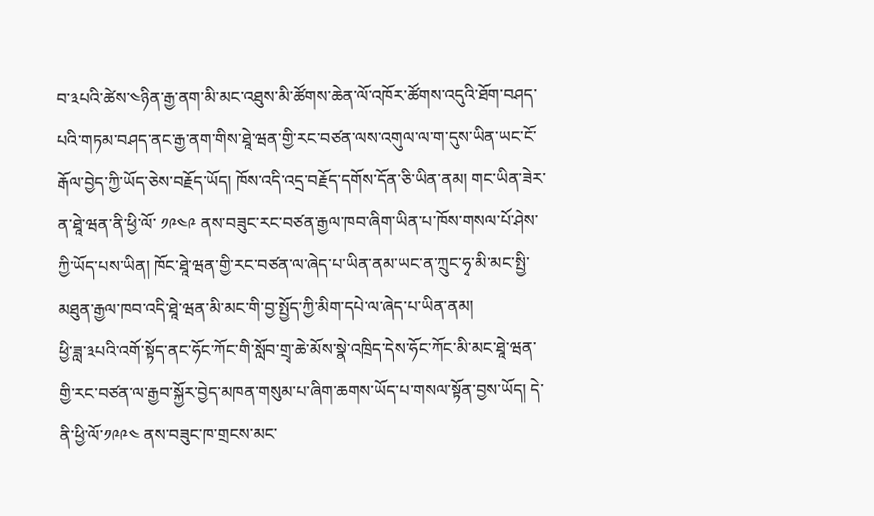བ་༣པའི་ཚེས་༤ཉིན་རྒྱ་ནག་མི་མང་འཐུས་མི་ཚོགས་ཆེན་ལོ་འཁོར་ཚོགས་འདུའི་ཐོག་བཤད་པའི་གཏམ་བཤད་ནང་རྒྱ་ནག་གིས་ཐཱེ་ཝན་གྱི་རང་བཙན་ལས་འགུལ་ལ་ག་དུས་ཡིན་ཡང་ངོ་རྒོལ་བྱེད་ཀྱི་ཡོད་ཅེས་བརྗོད་ཡོད། ཁོས་འདི་འདྲ་བརྗོད་དགོས་དོན་ཅི་ཡིན་ནམ། གང་ཡིན་ཟེར་ན་ཐཱེ་ཝན་ནི་ཕྱི་ལོ་ ༡༩༤༩ ནས་བཟུང་རང་བཙན་རྒྱལ་ཁབ་ཞིག་ཡིན་པ་ཁོས་གསལ་པོ་ཤེས་ཀྱི་ཡོད་པས་ཡིན། ཁོང་ཐཱེ་ཝན་གྱི་རང་བཙན་ལ་ཞེད་པ་ཡིན་ནམ་ཡང་ན་ཀྲུང་ཧྭ་མི་མང་སྤྱི་མཐུན་རྒྱལ་ཁབ་འདི་ཐཱེ་ཝན་མི་མང་གི་བྱ་སྤྱོད་ཀྱི་མིག་དཔེ་ལ་ཞེད་པ་ཡིན་ནམ།
ཕྱི་ཟླ་༣པའི་འགོ་སྟོད་ནང་ཧོང་ཀོང་གི་སློབ་གྲྭ་ཆེ་མོས་སྣེ་འཁྲིད་དེས་ཧོང་ཀོང་མི་མང་ཐཱེ་ཝན་གྱི་རང་བཙན་ལ་རྒྱབ་སྐྱོར་བྱེད་མཁན་གསུམ་པ་ཞིག་ཆགས་ཡོད་པ་གསལ་སྟོན་བྱས་ཡོད། དེ་ནི་ཕྱི་ལོ་༡༩༩༤ ནས་བཟུང་ཁ་གྲངས་མང་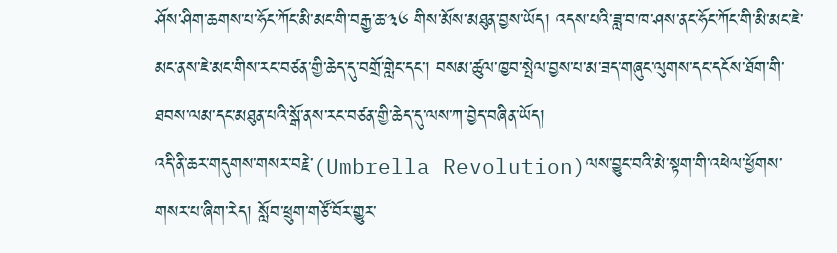ཤོས་ཤིག་ཆགས་པ་ཧོང་ཀོང་མི་མང་གི་བརྒྱ་ཆ་༣༦ གིས་མོས་མཐུན་བྱས་ཡོད། འདས་པའི་ཟླ་བ་ཁ་ཤས་ནང་ཧོང་ཀོང་གི་མི་མང་ཇེ་མང་ནས་ཇེ་མང་གིས་རང་བཙན་གྱི་ཆེད་དུ་བགྲོ་གླེང་དང་། བསམ་ཚུལ་ཁྱབ་སྤེལ་བྱས་པ་མ་ཟད་གཞུང་ལུགས་དང་དངོས་ཐོག་གི་ཐབས་ལམ་དང་མཐུན་པའི་སྒོ་ནས་རང་བཙན་གྱི་ཆེད་དུ་ལས་ཀ་བྱེད་བཞིན་ཡོད།
འདི་ནི་ཆར་གདུགས་གསར་བརྗེ་(Umbrella Revolution)ལས་བྱུང་བའི་མེ་སྟག་གི་འཕེལ་ཕྱོགས་གསར་པ་ཞིག་རེད། སློབ་ཕྲུག་གཙོ་བོར་གྱུར་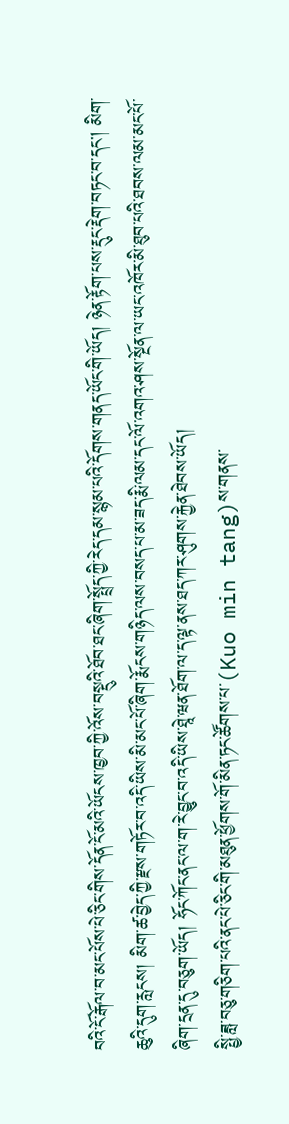བའི་ངོ་རྒོལ་བ་མང་པོས་པེ་ཅིང་གིས་དོན་ངོ་མའི་ཡོངས་ཁྱབ་ཀྱི་འོས་བསྡུའི་ཐོབ་ཐང་ཞིག་སྤྲོད་ཀྱི་རེད་དམ་སྙམ་པའི་དོགས་གནད་ཡོང་གི་ཡོད། ཉེན་རྟོག་པས་རྡུང་རྡེག་བཏང་བ་དང། མིག་ཆུའི་དུག་རླངས། མིག་ཚ་བྱེད་ཀྱི་རྫས་གཏོར་བ་འདི་ཡིས་མི་མང་པོ་ཞིག་རྨོངས་གཉིད་ལས་བསད་པ་མ་ཟད་རྨི་ལམ་དང་ལོ་འགའ་ཤས་སྔོན་ལ་ཡང་འཁོར་མི་ཐུབ་པའི་ཐབས་ལམ་མང་པོ་ཞིག་དྲན་དུ་བཅུག་ཡོད། ཧོང་ཀོང་ནང་ལ་ག་རེ་བྱུང་བ་འདི་ཡིས་ཐཱེ་ཝན་ཐོག་ལ་ད་ལྟ་ནས་ཐད་ཀར་ཤུགས་རྐྱེན་ཐེབས་ཡོད།
སྤྱི་ཟླ་བཅུ་གཅིག་པའི་ནང་པེ་ཅིང་གི་མཐུན་ཕྱོགས་གོ་མིན་ཏང་ཚོགས་པ་(Kuo min tang)ས་གནས་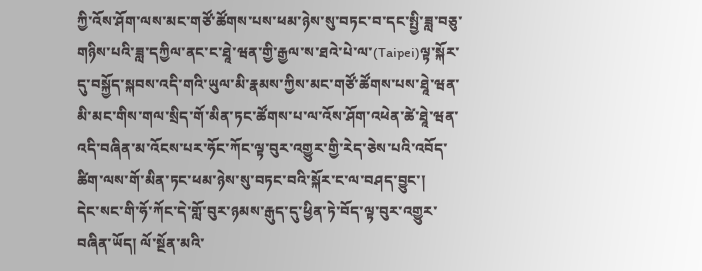ཀྱི་འོས་ཤོག་ལས་མང་གཙོ་ཚོགས་པས་ཕམ་ཉེས་སུ་བཏང་བ་དང་སྤྱི་ཟླ་བཅུ་གཉིས་པའི་ཟླ་དཀྱིལ་ནང་ང་ཐཱེ་ཝན་གྱི་རྒྱལ་ས་ཐའེ་པེ་ལ་(Taipei)ལྟ་སྐོར་དུ་བསྐྱོད་སྐབས་འདི་གའི་ཡུལ་མི་རྣམས་ཀྱིས་མང་གཙོ་ཚོགས་པས་ཐཱེ་ཝན་མི་མང་གིས་གལ་སྲིད་གོ་མིན་ཏང་ཚོགས་པ་ལ་འོས་ཤོག་འཕེན་ཚེ་ཐཱེ་ཝན་འདི་བཞིན་མ་འོངས་པར་ཧོང་ཀོང་ལྟ་བུར་འགྱུར་གྱི་རེད་ཅེས་པའི་འབོད་ཚིག་ལས་གོ་མིན་ཏང་ཕམ་ཉེས་སུ་བཏང་བའི་སྐོར་ང་ལ་བཤད་བྱུང་།
དེང་སང་གི་ཧོ་ཀོང་དེ་གློ་བུར་ཉམས་རྒུད་དུ་ཕྱིན་ཏེ་བོད་ལྟ་བུར་འགྱུར་བཞིན་ཡོད། ལོ་སྔོན་མའི་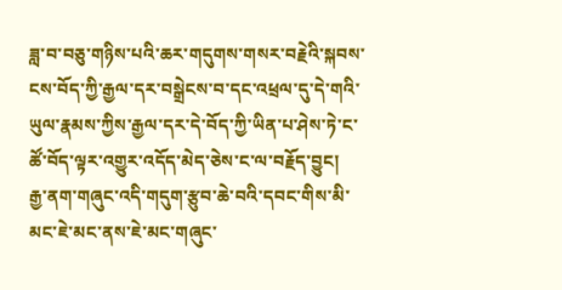ཟླ་བ་བཅུ་གཉིས་པའི་ཆར་གདུགས་གསར་བརྗེའི་སྐབས་ངས་བོད་ཀྱི་རྒྱལ་དར་བསྒྲེངས་བ་དང་འཕྲལ་དུ་དེ་གའི་ཡུལ་རྣམས་ཀྱིས་རྒྱལ་དར་དེ་བོད་ཀྱི་ཡིན་པ་ཤེས་ཏེ་ང་ཚོ་བོད་ལྟར་འགྱུར་འདོད་མེད་ཅེས་ང་ལ་བརྗོད་བྱུང།
རྒྱ་ནག་གཞུང་འདི་གདུག་རྩུབ་ཆེ་བའི་དབང་གིས་མི་མང་ཇེ་མང་ནས་ཇེ་མང་གཞུང་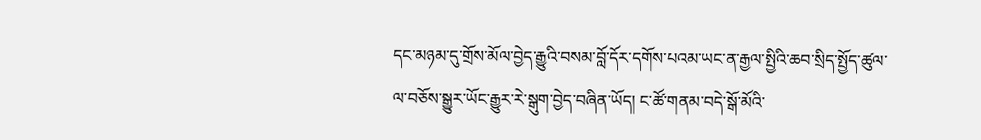དང་མཉམ་དུ་གྲོས་མོལ་བྱེད་རྒྱུའི་བསམ་བློ་དོར་དགོས་པའམ་ཡང་ན་རྒྱལ་སྤྱིའི་ཆབ་སྲིད་སྤྱོད་ཚུལ་ལ་བཅོས་སྒྱུར་ཡོང་རྒྱུར་རེ་སྒུག་བྱེད་བཞིན་ཡོད། ང་ཚོ་གནམ་བདེ་སྒོ་མོའི་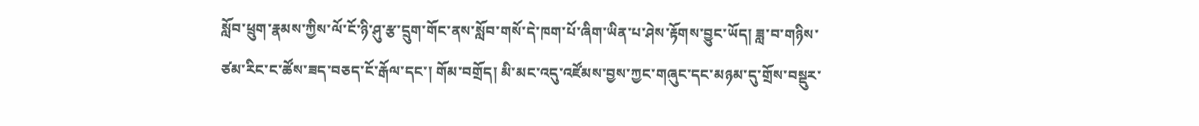སློབ་ཕྲུག་རྣམས་ཀྱིས་ལོ་ངོ་ཉི་ཤུ་རྩ་དྲུག་གོང་ནས་སློབ་གསོ་དེ་ཁག་པོ་ཞིག་ཡིན་པ་ཤེས་རྟོགས་བྱུང་ཡོད། ཟླ་བ་གཉིས་ཙམ་རིང་ང་ཚོས་ཟད་བཅད་ངོ་རྒོལ་དང་། གོམ་བགྲོད། མི་མང་འདུ་འཛོམས་བྱས་ཀྱང་གཞུང་དང་མཉམ་དུ་གྲོས་བསྡུར་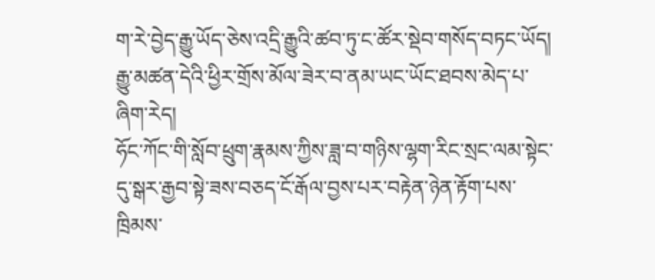ག་རེ་བྱེད་རྒྱུ་ཡོད་ཅེས་འདྲི་རྒྱུའི་ཚབ་ཏུ་ང་ཚོར་སྡེབ་གསོད་བཏང་ཡོད། རྒྱུ་མཚན་དེའི་ཕྱིར་གྲོས་མོལ་ཟེར་བ་ནམ་ཡང་ཡོང་ཐབས་མེད་པ་ཞིག་རེད།
ཧོང་ཀོང་གི་སློབ་ཕྲུག་རྣམས་ཀྱིས་ཟླ་བ་གཉིས་ལྷག་རིང་སྲང་ལམ་སྟེང་དུ་སྒར་རྒྱབ་སྟེ་ཟས་བཅད་ངོ་རྒོལ་བྱས་པར་བརྟེན་ཉེན་རྟོག་པས་ཁྲིམས་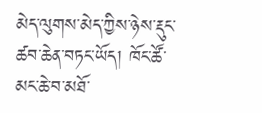མེད་ལུགས་མེད་ཀྱིས་ཉེས་རྡུང་ཚབ་ཆེན་བཏང་ཡོད། ཁོང་ཚོ་མང་ཆེ་བ་མཐོ་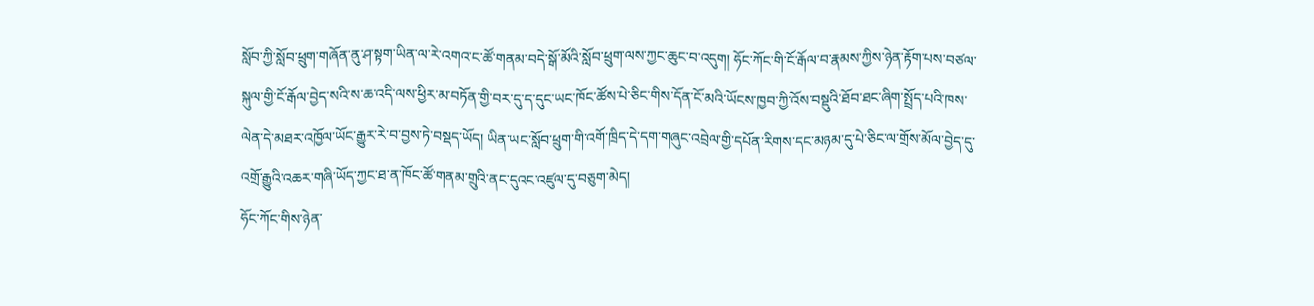སློབ་ཀྱི་སློབ་ཕྲུག་གཞོན་ནུ་ཤ་སྟག་ཡིན་ལ་རེ་འགའ་ང་ཚོ་གནམ་བདེ་སྒོ་མོའི་སློབ་ཕྲུག་ལས་ཀྱང་ཆུང་བ་འདུག། ཧོང་ཀོང་གི་ངོ་རྒོལ་བ་རྣམས་ཀྱིས་ཉེན་རྟོག་པས་བཙལ་སྐུལ་གྱི་ངོ་རྒོལ་བྱེད་སའི་ས་ཆ་འདི་ལས་ཕྱིར་མ་བཏོན་གྱི་བར་དུ་ད་དུང་ཡང་ཁོང་ཚོས་པེ་ཅིང་གིས་དོན་ངོ་མའི་ཡོངས་ཁྱབ་ཀྱི་འོས་བསྡུའི་ཐོབ་ཐང་ཞིག་སྤྲོད་པའི་ཁས་ལེན་དེ་མཐར་འཁྱོལ་ཡོང་རྒྱུར་རེ་བ་བྱས་ཏེ་བསྡད་ཡོད། ཡིན་ཡང་སློབ་ཕྲུག་གི་འགོ་ཁྲིད་དེ་དག་གཞུང་འབྲེལ་གྱི་དཔོན་རིགས་དང་མཉམ་དུ་པེ་ཅིང་ལ་གྲོས་མོལ་བྱེད་དུ་འགྲོ་རྒྱུའི་འཆར་གཞི་ཡོད་ཀྱང་ཐ་ན་ཁོང་ཚོ་གནམ་གྲུའི་ནང་དུའང་འཛུལ་དུ་བཅུག་མེད།
ཧོང་ཀོང་གིས་ཉེན་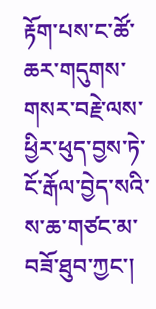རྟོག་པས་ང་ཚོ་ཆར་གདུགས་གསར་བརྗེ་ལས་ཕྱིར་ཕུད་བྱས་ཏེ་ངོ་རྒོལ་བྱེད་སའི་ས་ཆ་གཙང་མ་བཟོ་ཐུབ་ཀྱང་།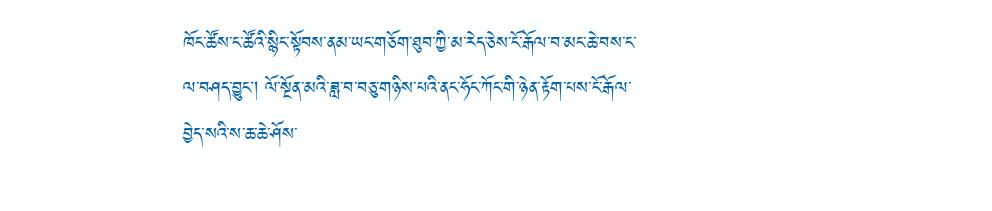ཁོང་ཚོས་ང་ཚོའི་སྙིང་སྟོབས་ནམ་ཡང་གཅོག་ཐུབ་ཀྱི་མ་རེད་ཅེས་ངོ་རྒོལ་བ་མང་ཆེ་བས་ང་ལ་བཤད་བྱུང། ལོ་སྔོན་མའི་ཟླ་བ་བཅུ་གཉིས་པའི་ནང་ཧོང་ཀོང་གི་ཉེན་རྟོག་པས་ངོ་རྒོལ་བྱེད་སའི་ས་ཆ་ཆེ་ཤོས་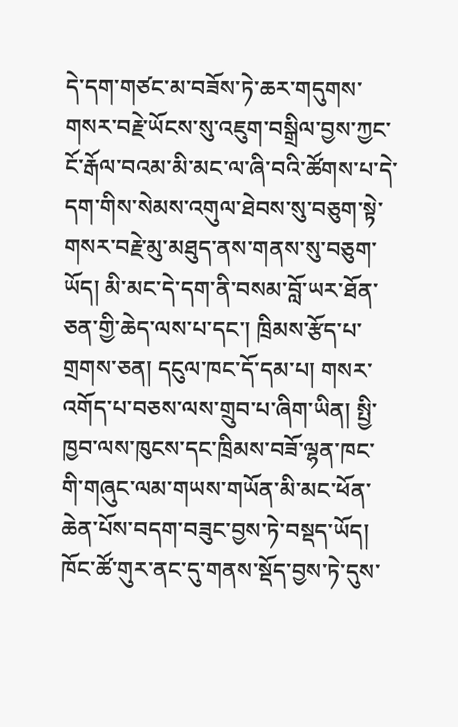དེ་དག་གཙང་མ་བཟོས་ཏེ་ཆར་གདུགས་གསར་བརྗེ་ཡོངས་སུ་འཇུག་བསྒྲིལ་བྱས་ཀྱང་ངོ་རྒོལ་བའམ་མི་མང་ལ་ཞི་བའི་ཚོགས་པ་དེ་དག་གིས་སེམས་འགུལ་ཐེབས་སུ་བཅུག་སྟེ་གསར་བརྗེ་མུ་མཐུད་ནས་གནས་སུ་བཅུག་ཡོད། མི་མང་དེ་དག་ནི་བསམ་བློ་ཡར་ཐོན་ཅན་གྱི་ཆེད་ལས་པ་དང་། ཁྲིམས་རྩོད་པ་གྲགས་ཅན། དངུལ་ཁང་དོ་དམ་པ། གསར་འགོད་པ་བཅས་ལས་གྲུབ་པ་ཞིག་ཡིན། སྤྱི་ཁྱབ་ལས་ཁུངས་དང་ཁྲིམས་བཟོ་ལྷན་ཁང་གི་གཞུང་ལམ་གཡས་གཡོན་མི་མང་ཕོན་ཆེན་པོས་བདག་བཟུང་བྱས་ཏེ་བསྡད་ཡོད།
ཁོང་ཚོ་གུར་ནང་དུ་གནས་སྡོད་བྱས་ཏེ་དུས་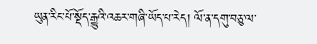ཡུན་རིང་པོ་སྡོད་རྒྱུའི་འཆར་གཞི་ཡོད་པ་རེད། ལོ་ན་དགུ་བཅུ་ལ་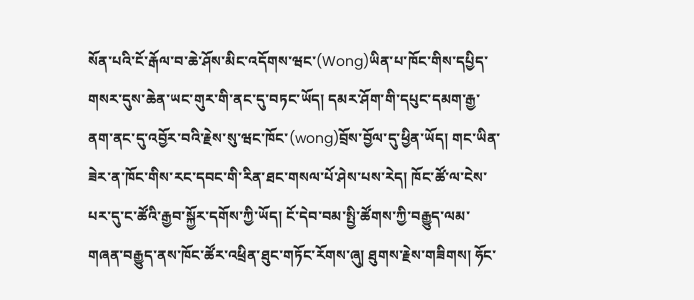སོན་པའི་ངོ་རྒོལ་བ་ཆེ་ཤོས་མིང་འདོགས་ཝང་(Wong)ཡིན་པ་ཁོང་གིས་དཔྱིད་གསར་དུས་ཆེན་ཡང་གུར་གི་ནང་དུ་བཏང་ཡོད། དམར་ཤོག་གི་དཔུང་དམག་རྒྱ་ནག་ནང་དུ་འབྱོར་བའི་རྗེས་སུ་ཝང་ཁོང་(wong)བྲོས་བྱོལ་དུ་ཕྱིན་ཡོད། གང་ཡིན་ཟེར་ན་ཁོང་གིས་རང་དབང་གི་རིན་ཐང་གསལ་པོ་ཤེས་པས་རེད། ཁོང་ཚོ་ལ་ངེས་པར་དུ་ང་ཚོའི་རྒྱབ་སྐྱོར་དགོས་ཀྱི་ཡོད། ངོ་དེབ་བམ་སྤྱི་ཚོགས་ཀྱི་བརྒྱུད་ལམ་གཞན་བརྒྱུད་ནས་ཁོང་ཚོར་འཕྲིན་ཐུང་གཏོང་རོགས་ཞུ། ཐུགས་རྗེས་གཟིགས། ཧོང་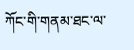ཀོང་གི་གནམ་ཐང་ལ་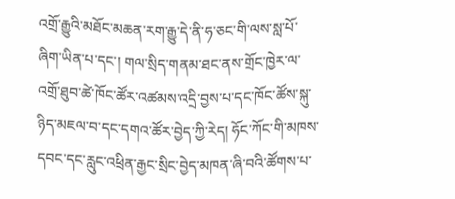འགྲོ་རྒྱུའི་མཐོང་མཆན་རག་རྒྱུ་དེ་ནི་ཧ་ཅང་གི་ལས་སླ་པོ་ཞིག་ཡིན་པ་དང་། གལ་སྲིད་གནམ་ཐང་ནས་གྲོང་ཁྱེར་ལ་འགྲོ་ཐུབ་ཚེ་ཁོང་ཚོར་འཚམས་འདྲི་བྱས་པ་དང་ཁོང་ཚོས་སྐུ་ཉིད་མཇལ་བ་དང་དགའ་ཚོར་བྱེད་ཀྱི་རེད། ཧོང་ཀོང་གི་མཁས་དབང་དང་རླུང་འཕྲིན་རྒྱང་སྲིང་བྱེད་མཁན་ཞི་བའི་ཚོགས་པ་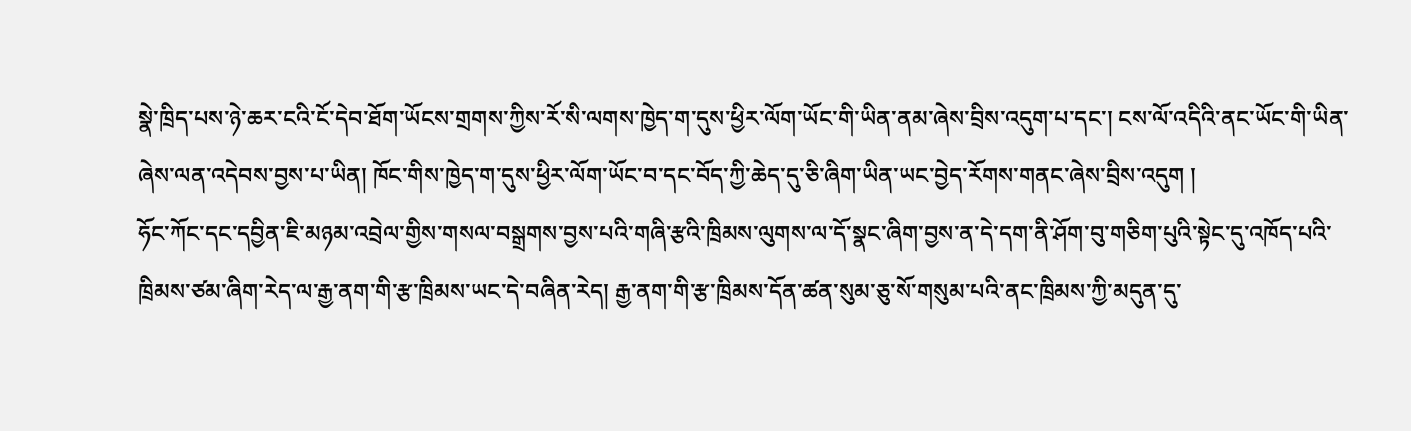སྣེ་ཁྲིད་པས་ཉེ་ཆར་ངའི་ངོ་དེབ་ཐོག་ཡོངས་གྲགས་ཀྱིས་རོ་སི་ལགས་ཁྱེད་ག་དུས་ཕྱིར་ལོག་ཡོང་གི་ཡིན་ནམ་ཞེས་བྲིས་འདུག་པ་དང་། ངས་ལོ་འདིའི་ནང་ཡོང་གི་ཡིན་ཞེས་ལན་འདེབས་བྱས་པ་ཡིན། ཁོང་གིས་ཁྱེད་ག་དུས་ཕྱིར་ལོག་ཡོང་བ་དང་བོད་ཀྱི་ཆེད་དུ་ཅི་ཞིག་ཡིན་ཡང་བྱེད་རོགས་གནང་ཞེས་བྲིས་འདུག །
ཧོང་ཀོང་དང་དབྱིན་ཇི་མཉམ་འབྲེལ་གྱིས་གསལ་བསྒྲགས་བྱས་པའི་གཞི་རྩའི་ཁྲིམས་ལུགས་ལ་དོ་སྣང་ཞིག་བྱས་ན་དེ་དག་ནི་ཤོག་བུ་གཅིག་པུའི་སྟེང་དུ་འཁོད་པའི་ཁྲིམས་ཙམ་ཞིག་རེད་ལ་རྒྱ་ནག་གི་རྩ་ཁྲིམས་ཡང་དེ་བཞིན་རེད། རྒྱ་ནག་གི་རྩ་ཁྲིམས་དོན་ཚན་སུམ་ཅུ་སོ་གསུམ་པའི་ནང་ཁྲིམས་ཀྱི་མདུན་དུ་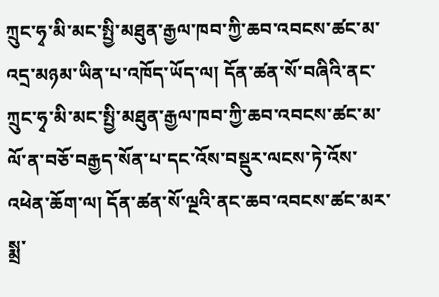ཀྲུང་ཧྭ་མི་མང་སྤྱི་མཐུན་རྒྱལ་ཁབ་ཀྱི་ཆབ་འབངས་ཚང་མ་འདྲ་མཉམ་ཡིན་པ་འཁོད་ཡོད་ལ། དོན་ཚན་སོ་བཞིའི་ནང་ཀྲུང་ཧྭ་མི་མང་སྤྱི་མཐུན་རྒྱལ་ཁབ་ཀྱི་ཆབ་འབངས་ཚང་མ་ལོ་ན་བཅོ་བརྒྱད་སོན་པ་དང་འོས་བསྡུར་ལངས་ཏེ་འོས་འཕེན་ཆོག་ལ། དོན་ཚན་སོ་ལྔའི་ནང་ཆབ་འབངས་ཚང་མར་སྨྲ་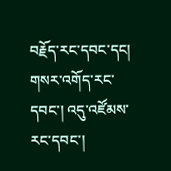བརྗོད་རང་དབང་དང། གསར་འགོད་རང་དབང་། འདུ་འཛོམས་རང་དབང་།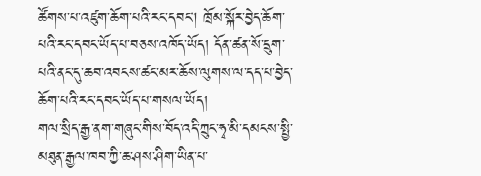ཚོགས་པ་འཛུག་ཆོག་པའི་རང་དབང། ཁྲོམ་སྐོར་བྱེད་ཆོག་པའི་རང་དབང་ཡོད་པ་བཅས་འཁོད་ཡོད། དོན་ཚན་སོ་དྲུག་པའི་ནང་དུ་ཆབ་འབངས་ཚང་མར་ཆོས་ལུགས་ལ་དད་པ་བྱེད་ཆོག་པའི་རང་དབང་ཡོད་པ་གསལ་ཡོད།
གལ་སྲིད་རྒྱ་ནག་གཞུང་གིས་བོད་འདི་ཀྲུང་ཧྭ་མི་དམངས་སྤྱི་མཐུན་རྒྱལ་ཁབ་ཀྱི་ཆ་ཤས་ཤིག་ཡིན་པ་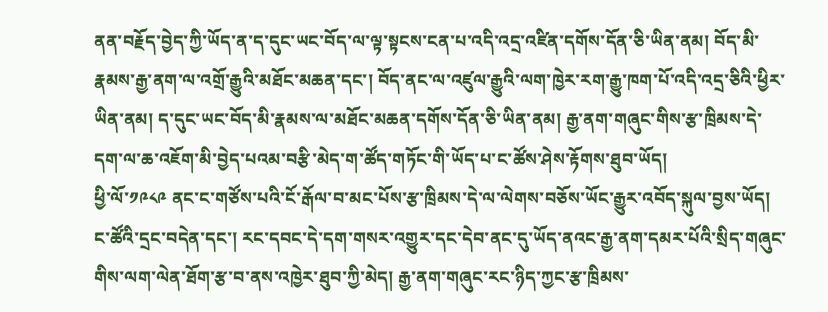ནན་བརྗོད་བྱེད་ཀྱི་ཡོད་ན་ད་དུང་ཡང་བོད་ལ་ལྟ་སྟངས་ངན་པ་འདི་འདྲ་འཛིན་དགོས་དོན་ཅི་ཡིན་ནམ། བོད་མི་རྣམས་རྒྱ་ནག་ལ་འགྲོ་རྒྱུའི་མཐོང་མཆན་དང་། བོད་ནང་ལ་འཛུལ་རྒྱུའི་ལག་ཁྱེར་རག་རྒྱུ་ཁག་པོ་འདི་འདྲ་ཅིའི་ཕྱིར་ཡིན་ནམ། ད་དུང་ཡང་བོད་མི་རྣམས་ལ་མཐོང་མཆན་དགོས་དོན་ཅི་ཡིན་ནམ། རྒྱ་ནག་གཞུང་གིས་རྩ་ཁྲིམས་དེ་དག་ལ་ཆ་འཇོག་མི་བྱེད་པའམ་བརྩི་མེད་ག་ཚོད་གཏོང་གི་ཡོད་པ་ང་ཚོས་ཤེས་རྟོགས་ཐུབ་ཡོད།
ཕྱི་ལོ་༡༩༨༩ ནང་ང་གཙོས་པའི་ངོ་རྒོལ་བ་མང་པོས་རྩ་ཁྲིམས་དེ་ལ་ལེགས་བཅོས་ཡོང་རྒྱུར་འབོད་སྐུལ་བྱས་ཡོད། ང་ཚོའི་དྲང་བདེན་དང་། རང་དབང་དེ་དག་གསར་འགྱུར་དང་དེབ་ནང་དུ་ཡོད་ནའང་རྒྱ་ནག་དམར་པོའི་སྲིད་གཞུང་གིས་ལག་ལེན་ཐོག་རྩ་བ་ནས་འཁྱེར་ཐུབ་ཀྱི་མེད། རྒྱ་ནག་གཞུང་རང་ཉིད་ཀྱང་རྩ་ཁྲིམས་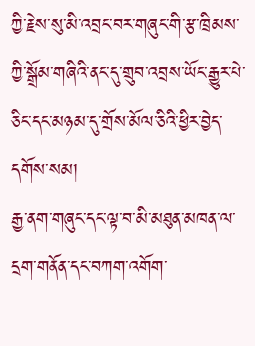ཀྱི་རྗེས་སུ་མི་འབྲང་བར་གཞུང་གི་རྩ་ཁྲིམས་ཀྱི་སྒྲོམ་གཞིའི་ནང་དུ་གྲུབ་འབྲས་ཡོང་རྒྱུར་པེ་ཅིང་དང་མཉམ་དུ་གྲོས་མོལ་ཅིའི་ཕྱིར་བྱེད་དགོས་སམ།
རྒྱ་ནག་གཞུང་དང་ལྟ་བ་མི་མཐུན་མཁན་ལ་དྲག་གནོན་དང་བཀག་འགོག་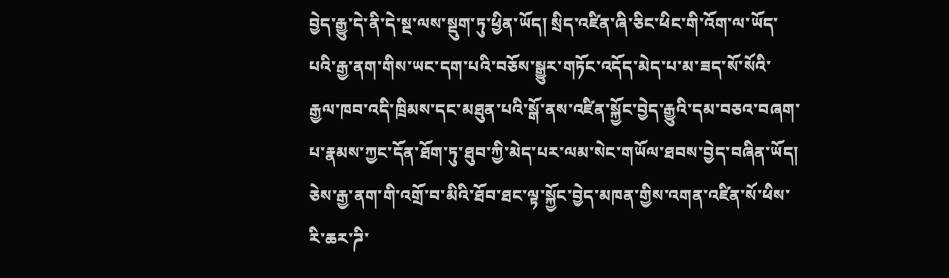བྱེད་རྒྱུ་དེ་ནི་དེ་སྔ་ལས་སྡུག་ཏུ་ཕྱིན་ཡོད། སྲིད་འཛིན་ཞི་ཅིང་ཕིང་གི་འོག་ལ་ཡོད་པའི་རྒྱ་ནག་གིས་ཡང་དག་པའི་བཅོས་སྒྱུར་གཏོང་འདོད་མེད་པ་མ་ཟད་སོ་སོའི་རྒྱལ་ཁབ་འདི་ཁྲིམས་དང་མཐུན་པའི་སྒོ་ནས་འཛིན་སྐྱོང་བྱེད་རྒྱུའི་དམ་བཅའ་བཞག་པ་རྣམས་ཀྱང་དོན་ཐོག་ཏུ་ཐུབ་ཀྱི་མེད་པར་ལམ་སེང་གཡོལ་ཐབས་བྱེད་བཞིན་ཡོད། ཅེས་རྒྱ་ནག་གི་འགྲོ་བ་མིའི་ཐོབ་ཐང་ལྟ་སྐྱོང་བྱེད་མཁན་གྱིས་འགན་འཛིན་སོ་ཕིས་རི་ཆར་ཌི་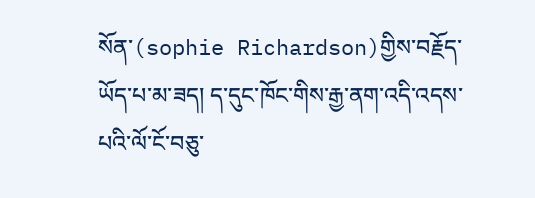སོན་(sophie Richardson)གྱིས་བརྗོད་ཡོད་པ་མ་ཟད། ད་དུང་ཁོང་གིས་རྒྱ་ནག་འདི་འདས་པའི་ལོ་ངོ་བཅུ་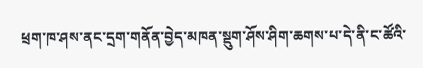ཕྲག་ཁ་ཤས་ནང་དྲག་གནོན་བྱེད་མཁན་སྡུག་ཤོས་ཤིག་ཆགས་པ་དེ་ནི་ང་ཚོའི་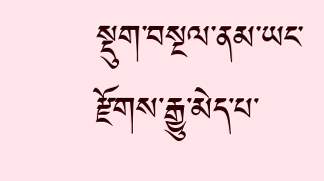སྡུག་བསྔལ་ནམ་ཡང་རྫོགས་རྒྱུ་མེད་པ་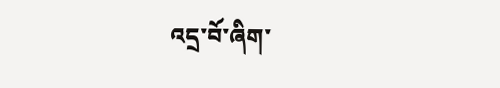འདྲ་བོ་ཞིག་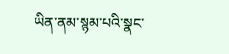ཡིན་ནམ་སྙམ་པའི་སྣང་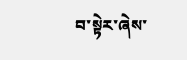བ་སྟེར་ཞེས་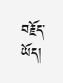བརྗོད་ཡོད།